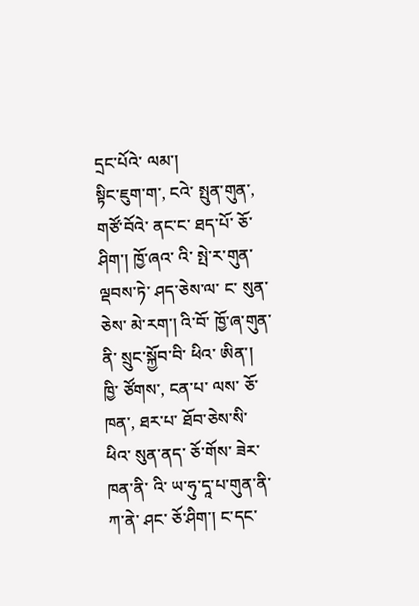དྲང་པོའེ་ ལམ་།
སྟིང་ཇུག་ག་, ངའེ་ སྤུན་གུན་, གཙོ་བོའེ་ ནང་ང་ ཐད་པོ་ ཅོ་ཤིག་། ཁྱོ་ཞའ་ འི་ སྤེ་ར་གུན་ ལྡབས་ཏེ་ ཤད་ཅེས་ལ་ ང་ སུན་ཅེས་ མེ་རག་། འི་བོ་ ཁྱོ་ཞ་གུན་ནི་ སྲུང་སྐྱོབ་བི་ ཕིའ་ ཨིན་།
ཁྱི་ ཙོགས་, ངན་པ་ ལས་ ཅོ་ཁན་, ཐར་པ་ ཐོབ་ཅེས་སི་ ཕིའ་ སུན་ནད་ ཅོ་གོས་ ཟེར་ཁན་ནི་ འི་ ཡ་ཧུ་དཱ་པ་གུན་ནི་ ཀ་ནེ་ ཤང་ ཅོ་ཤིག་། ང་དང་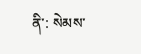ནི་: སེམས་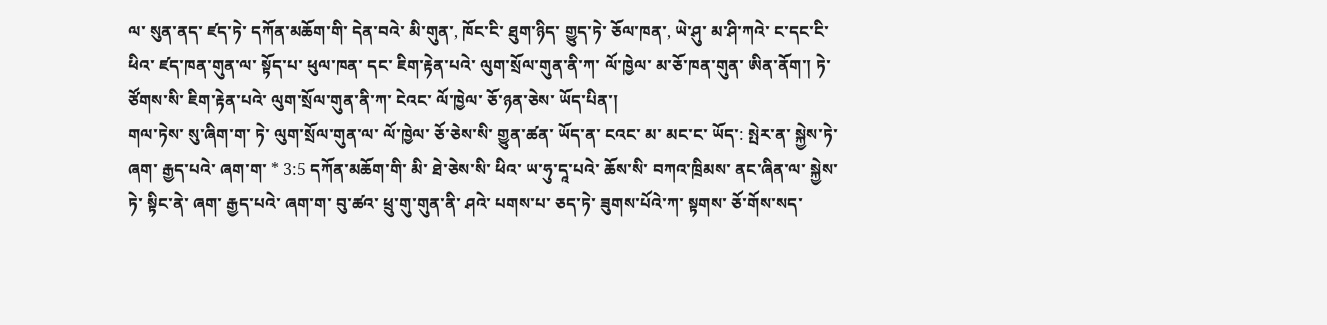ལ་ སུན་ནད་ ཛད་ཏེ་ དཀོན་མཆོག་གི་ དེན་བའེ་ མི་གུན་, ཁོང་ངི་ ཐུག་ཉིད་ གྱུད་ཏེ་ ཅོལ་ཁན་, ཡེ་ཤུ་ མ་ཤི་ཀའེ་ ང་དང་ངི་ ཕིའ་ ཛད་ཁན་གུན་ལ་ སྟོད་པ་ ཕུལ་ཁན་ དང་ ཇིག་རྟེན་པའེ་ ལུག་སྲོལ་གུན་ནི་ཀ་ ལོ་ཁྱེལ་ མ་ཅོ་ཁན་གུན་ ཨིན་ནོག་། ཏེ་ཙོགས་སི་ ཇིག་རྟེན་པའེ་ ལུག་སྲོལ་གུན་ནི་ཀ་ ངེའང་ ལོ་ཁྱེལ་ ཅོ་ཉན་ཅེས་ ཡོད་པིན་།
གལ་ཏེས་ སུ་ཞིག་ག་ ཏེ་ ལུག་སྲོལ་གུན་ལ་ ལོ་ཁྱེལ་ ཅོ་ཅེས་སི་ གྱུན་ཚན་ ཡོད་ན་ ངའང་ མ་ མང་ང་ ཡོད་: སྤེར་ན་ སྐྱེས་ཏེ་ ཞག་ རྒྱད་པའེ་ ཞག་ག་ * 3:5 དཀོན་མཆོག་གི་ མི་ ཐེ་ཅེས་སི་ ཕིའ་ ཡ་ཧུ་དཱ་པའེ་ ཆོས་སི་ བཀའ་ཁྲིམས་ ནང་ཞིན་ལ་ སྐྱེས་ཏེ་ སྟིང་ནེ་ ཞག་ རྒྱད་པའེ་ ཞག་ག་ བུ་ཚའ་ ཕྲུ་གུ་གུན་ནི་ ཤའེ་ པགས་པ་ ཅད་ཏེ་ ཟུགས་པོའེ་ཀ་ སྟགས་ ཅོ་གོས་སད་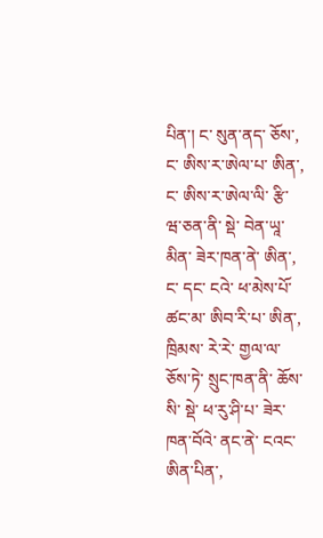པིན་། ང་ སུན་ནད་ ཅོས་, ང་ ཨིས་ར་ཨེལ་པ་ ཨིན་, ང་ ཨིས་ར་ཨེལ་ལི་ རྩི་ཝ་ཅན་ནི་ སྡེ་ བེན་ཡཱ་མིན་ ཟེར་ཁན་ནེ་ ཨིན་, ང་ དང་ ངའེ་ ཕ་མེས་པོ་ ཚང་མ་ ཨིབ་རི་པ་ ཨིན་, ཁྲིམས་ རེ་རེ་ གྱལ་ལ་ ཅོས་ཏེ་ སྲུང་ཁན་ནི་ ཆོས་སི་ སྡེ་ ཕ་རུ་ཤི་པ་ ཟེར་ཁན་བོའེ་ ནང་ནེ་ ངའང་ ཨིན་པིན་,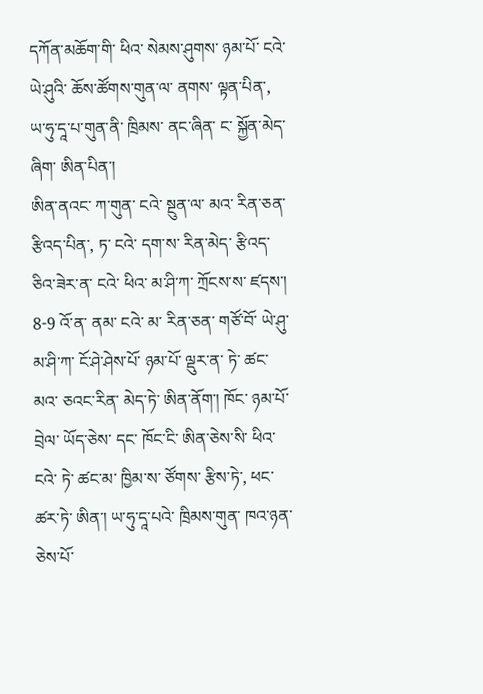དཀོན་མཆོག་གི་ ཕིའ་ སེམས་ཤུགས་ ཉམ་པོ་ ངའེ་ ཡེ་ཤུའི་ ཆོས་ཚོགས་གུན་ལ་ ནགས་ ལྟན་པིན་, ཡ་ཧུ་དཱ་པ་གུན་ནི་ ཁྲིམས་ ནང་ཞིན་ ང་ སྐྱོན་མེད་ཞིག་ ཨིན་པིན་།
ཨིན་ནའང་ ཀ་གུན་ ངའེ་ སྔུན་ལ་ མའ་ རིན་ཅན་ རྩིའད་པིན་, ཏ་ ངའེ་ དག་ས་ རིན་མེད་ རྩིའད་ ཅིའ་ཟེར་ན་ ངའེ་ ཕིའ་ མ་ཤི་ཀ་ ཀྲོངས་ས་ ཛདས་། 8-9 འོ་ན་ ནམ་ ངའེ་ མ་ རིན་ཅན་ གཙོ་བོ་ ཡེ་ཤུ་ མ་ཤི་ཀ་ ངོ་ཤེ་ཤེས་པོ་ ཉམ་པོ་ ལྡུར་ན་ ཏེ་ ཚང་མའ་ ཅའང་རིན་ མེད་ཏེ་ ཨིན་ནོག་། ཁོང་ ཉམ་པོ་ བྲེལ་ ཡོད་ཅེས་ དང་ ཁོང་ངི་ ཨིན་ཅེས་སི་ ཕིའ་ ངའེ་ ཏེ་ ཚང་མ་ ཁྱིམ་ས་ ཙོགས་ རྩིས་ཏེ་, ཕང་ ཚར་ཏེ་ ཨིན་། ཡ་ཧུ་དཱ་པའེ་ ཁྲིམས་གུན་ ཁའ་ཉན་ཅེས་པོ་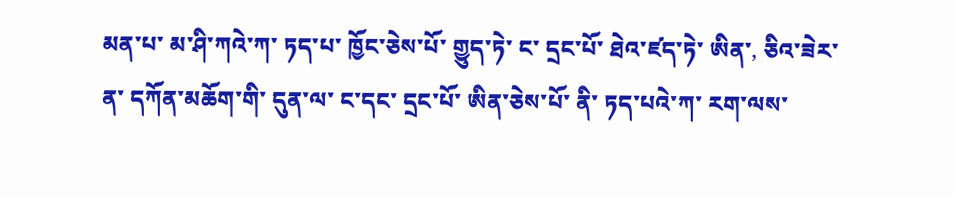མན་པ་ མ་ཤི་ཀའེ་ཀ་ ཏད་པ་ ཁྱོང་ཅེས་པོ་ གྱུད་ཏེ་ ང་ དྲང་པོ་ ཐེའ་ཛད་ཏེ་ ཨིན་, ཅིའ་ཟེར་ན་ དཀོན་མཆོག་གི་ དུན་ལ་ ང་དང་ དྲང་པོ་ ཨིན་ཅེས་པོ་ ནི་ ཏད་པའེ་ཀ་ རག་ལས་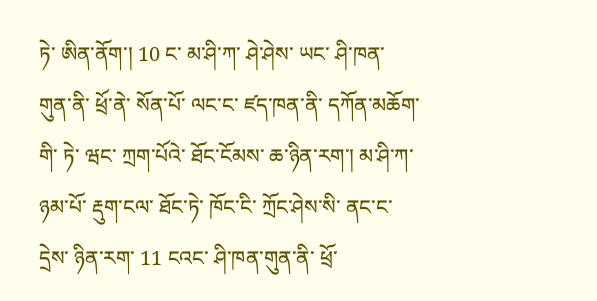ཏེ་ ཨིན་ནོག་། 10 ང་ མ་ཤི་ཀ་ ཤེ་ཤེས་ ཡང་ ཤི་ཁན་གུན་ནི་ ཕྲོ་ནེ་ སོན་པོ་ ལང་ང་ ཛད་ཁན་ནི་ དཀོན་མཆོག་གི་ ཏེ་ ཝང་ ཀྲག་པོའེ་ ཐོང་ངོམས་ ཆ་ཉིན་རག་། མ་ཤི་ཀ་ ཉམ་པོ་ རྡུག་ངལ་ ཐོང་ཏེ་ ཁོང་ངི་ ཀྲོང་ཤེས་སི་ ནང་ང་ དྲེས་ ཉིན་རག་ 11 ངའང་ ཤི་ཁན་གུན་ནི་ ཕྲོ་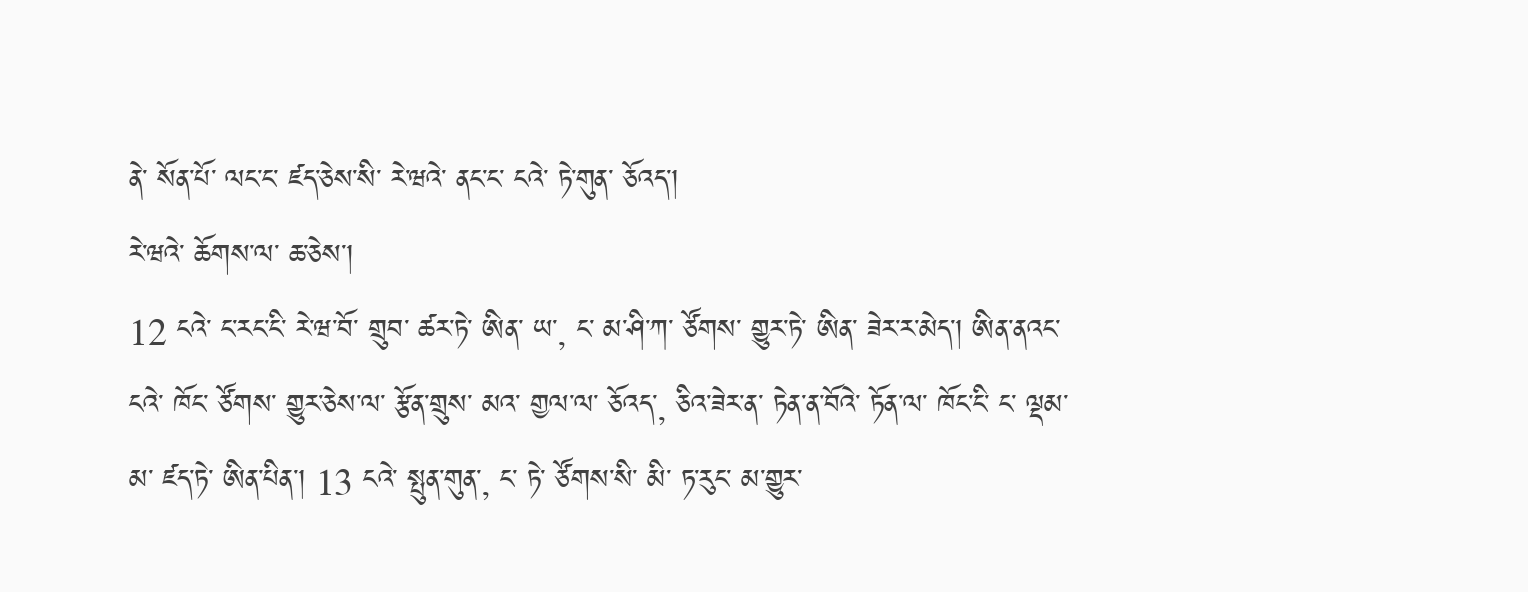ནེ་ སོན་པོ་ ལང་ང་ ཛད་ཅེས་སི་ རེ་ཝའེ་ ནང་ང་ ངའེ་ ཏེ་གུན་ ཅོའད་།
རེ་ཝའེ་ ཆོགས་ལ་ ཆ་ཅེས་།
12 ངའེ་ ང་རང་ངི་ རེ་ཝ་བོ་ གྲུབ་ ཚར་ཏེ་ ཨིན་ ཡ་, ང་ མ་ཤི་ཀ་ ཙོགས་ གྱུར་ཏེ་ ཨིན་ ཟེར་ར་མེད་། ཨིན་ནའང་ ངའེ་ ཁོང་ ཙོགས་ གྱུར་ཅེས་ལ་ རྩོན་གྲུས་ མའ་ གྱལ་ལ་ ཅོའད་, ཅིའ་ཟེར་ན་ ཏེན་ན་བོའེ་ ཏོན་ལ་ ཁོང་ངི་ ང་ ལྡམ་མ་ ཛད་ཏེ་ ཨིན་པིན་། 13 ངའེ་ སྤུན་གུན་, ང་ ཏེ་ ཙོགས་སི་ མི་ ཏ་རུང་ མ་གྱུར་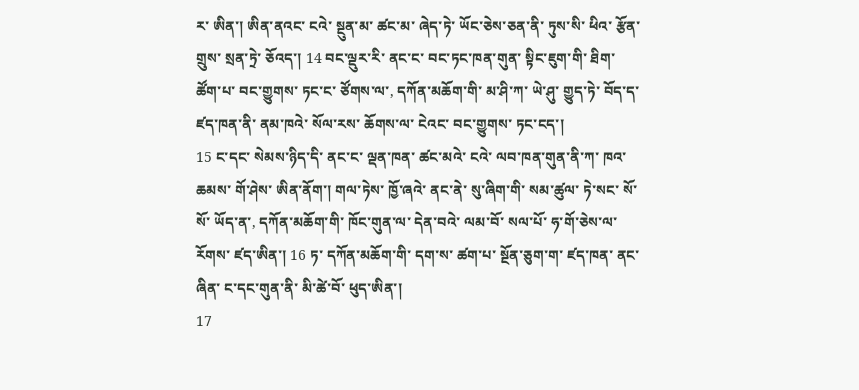ར་ ཨིན་། ཨིན་ནའང་ ངའེ་ སྔུན་མ་ ཚང་མ་ ཞེད་ཏེ་ ཡོང་ཅེས་ཅན་ནི་ ཏུས་སི་ ཕིའ་ རྩོན་གྲུས་ སྲན་ཏྲེ་ ཅོའད་། 14 བང་ལྡུར་རི་ ནང་ང་ བང་ཏང་ཁན་གུན་ སྟིང་ཇུག་གི་ ཐིག་ ཚོག་པ་ བང་གྱུགས་ ཏང་ང་ ཙོགས་ལ་, དཀོན་མཆོག་གི་ མ་ཤི་ཀ་ ཡེ་ཤུ་ གྱུད་ཏེ་ བོད་ད་ ཛད་ཁན་ནི་ ནམ་ཁའེ་ སོལ་རས་ ཆོགས་ལ་ ངེའང་ བང་གྱུགས་ ཏང་ངད་།
15 ང་དང་ སེམས་ཉིད་དི་ ནང་ང་ ལྡན་ཁན་ ཚང་མའེ་ ངའེ་ ལབ་ཁན་གུན་ནི་ཀ་ ཁའ་ཆམས་ གོ་ཤེས་ ཨིན་ནོག་། གལ་ཏེས་ ཁྱོ་ཞའེ་ ནང་ནེ་ སུ་ཞིག་གི་ སམ་ཚུལ་ ཏེ་སང་ སོ་སོ་ ཡོད་ན་, དཀོན་མཆོག་གི་ ཁོང་གུན་ལ་ དེན་བའེ་ ལམ་བོ་ སལ་པོ་ ཧ་གོ་ཅེས་ལ་ རོགས་ ཛད་ཨིན་། 16 ཏ་ དཀོན་མཆོག་གི་ དག་ས་ ཚག་པ་ སྔོན་ཅུག་ག་ ཛད་ཁན་ ནང་ཞིན་ ང་དང་གུན་ནི་ མི་ཚེ་བོ་ ཕུད་ཨིན་།
17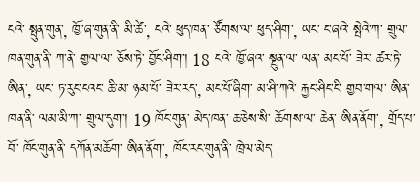ངའེ་ སྤུན་གུན་, ཁྱོ་ཞ་གུན་ནི་ མི་ཚེ་, ངའེ་ ཕུད་ཁན་ ཙོགས་ལ་ ཕུད་ཤིག་, ཡང་ ང་ཞའེ་ སྤེའེ་ཀ་ གྲུལ་ཁན་གུན་ནི་ ཀ་ནེ་ གྱལ་ལ་ ཅོས་ཏེ་ བྱོང་ཤིག་། 18 ངའེ་ ཁྱོ་ཞའ་ སྔུན་ལ་ ལན་ མང་པོ་ ཟེར་ ཚར་ཏེ་ ཨིན་, ཡང་ ཏ་རུང་ངའང་ ཆི་མ་ ཉམ་པོ་ ཟེར་རད་, མང་པོ་ཞིག་ མ་ཤི་ཀའེ་ རྐྱང་ཤིང་ངི་ གྱབ་གལ་ ཨིན་ཁན་ནི་ ལམ་མི་ཀ་ གྲུལ་དུག་། 19 ཁོང་གུན་ མེད་ཁན་ ཆ་ཅེས་སི་ ཆོགས་ལ་ ཆེན་ ཨིན་ནོག་, གྲོད་པ་བོ་ ཁོང་གུན་ནི་ དཀོན་མཆོག་ ཨིན་ནོག་, ཁོང་རང་གུན་ནི་ ཁྲེལ་མེད་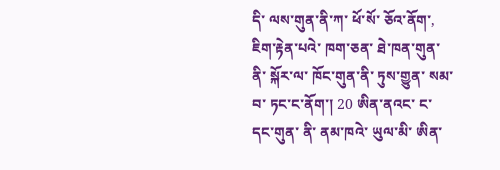དི་ ལས་གུན་ནི་ཀ་ ཕོ་སོ་ ཅོའ་ནོག་, ཇིག་རྟེན་པའེ་ ཁག་ཅན་ ཐེ་ཁན་གུན་ནི་ སྐོར་ལ་ ཁོང་གུན་ནི་ ཏུས་གྱུན་ སམ་བ་ ཏང་ང་ནོག་། 20 ཨིན་ནའང་ ང་དང་གུན་ ནི་ ནམ་ཁའེ་ ཡུལ་མི་ ཨིན་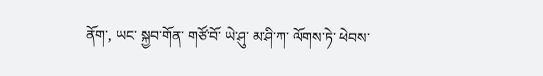ནོག་, ཡང་ སྐྱབ་གོན་ གཙོ་བོ་ ཡེ་ཤུ་ མ་ཤི་ཀ་ ལོགས་ཏེ་ ཕེབས་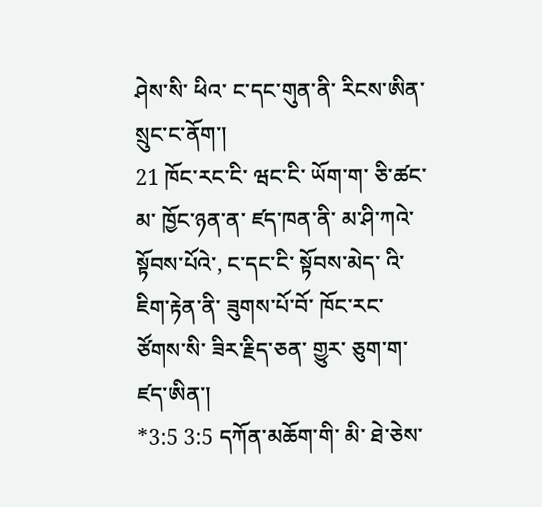ཤེས་སི་ ཕིའ་ ང་དང་གུན་ནི་ རིངས་ཨིན་ སྲུང་ང་ནོག་།
21 ཁོང་རང་ངི་ ཝང་ངི་ ཡོག་ག་ ཅི་ཚང་མ་ ཁྱོང་ཉན་ན་ ཛད་ཁན་ནི་ མ་ཤི་ཀའེ་ སྟོབས་པོའེ་, ང་དང་ངི་ སྟོབས་མེད་ འི་ ཇིག་རྟེན་ནི་ ཟུགས་པོ་བོ་ ཁོང་རང་ ཙོགས་སི་ ཟིར་རྗིད་ཅན་ གྱུར་ ཅུག་ག་ ཛད་ཨིན་།
*3:5 3:5 དཀོན་མཆོག་གི་ མི་ ཐེ་ཅེས་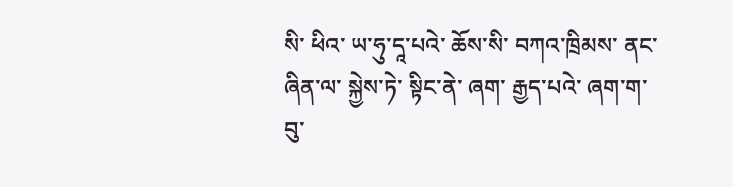སི་ ཕིའ་ ཡ་ཧུ་དཱ་པའེ་ ཆོས་སི་ བཀའ་ཁྲིམས་ ནང་ཞིན་ལ་ སྐྱེས་ཏེ་ སྟིང་ནེ་ ཞག་ རྒྱད་པའེ་ ཞག་ག་ བུ་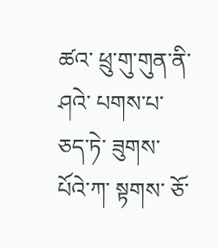ཚའ་ ཕྲུ་གུ་གུན་ནི་ ཤའེ་ པགས་པ་ ཅད་ཏེ་ ཟུགས་པོའེ་ཀ་ སྟགས་ ཅོ་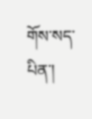གོས་སད་པིན་།